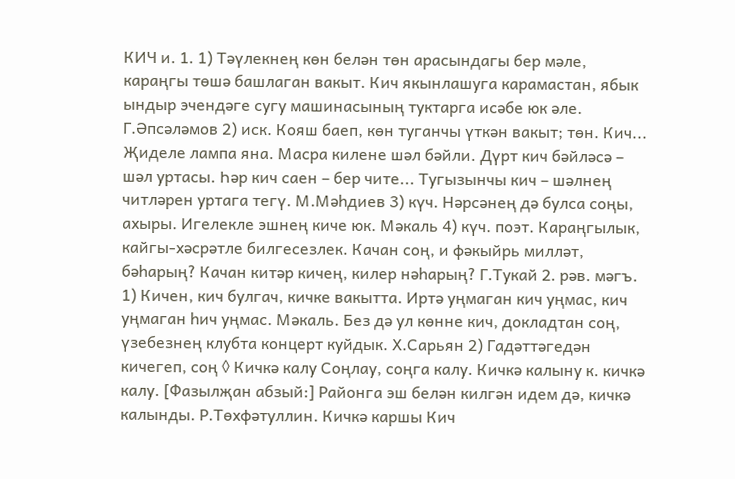КИЧ и. 1. 1) Тәүлекнең көн белән төн арасындагы бер мәле, караңгы төшә башлаган вакыт. Кич якынлашуга карамастан, ябык ындыр эчендәге сугу машинасының туктарга исәбе юк әле. Г.Әпсәләмов 2) иск. Кояш баеп, көн туганчы үткән вакыт; төн. Кич... Җиделе лампа яна. Масра килене шәл бәйли. Дүрт кич бәйләсә – шәл уртасы. Һәр кич саен – бер чите... Тугызынчы кич – шәлнең читләрен уртага тегү. М.Мәһдиев 3) күч. Нәрсәнең дә булса соңы, ахыры. Игелекле эшнең киче юк. Мәкаль 4) күч. поэт. Караңгылык, кайгы-хәсрәтле билгесезлек. Качан соң, и фәкыйрь милләт, бәһарың? Качан китәр кичең, килер нәһарың? Г.Тукай 2. рәв. мәгъ. 1) Кичен, кич булгач, кичке вакытта. Иртә уңмаган кич уңмас, кич уңмаган һич уңмас. Мәкаль. Без дә ул көнне кич, докладтан соң, үзебезнең клубта концерт куйдык. Х.Сарьян 2) Гадәттәгедән кичегеп, соң ◊ Кичкә калу Соңлау, соңга калу. Кичкә калыну к. кичкә калу. [Фазылҗан абзый:] Районга эш белән килгән идем дә, кичкә калынды. Р.Төхфәтуллин. Кичкә каршы Кич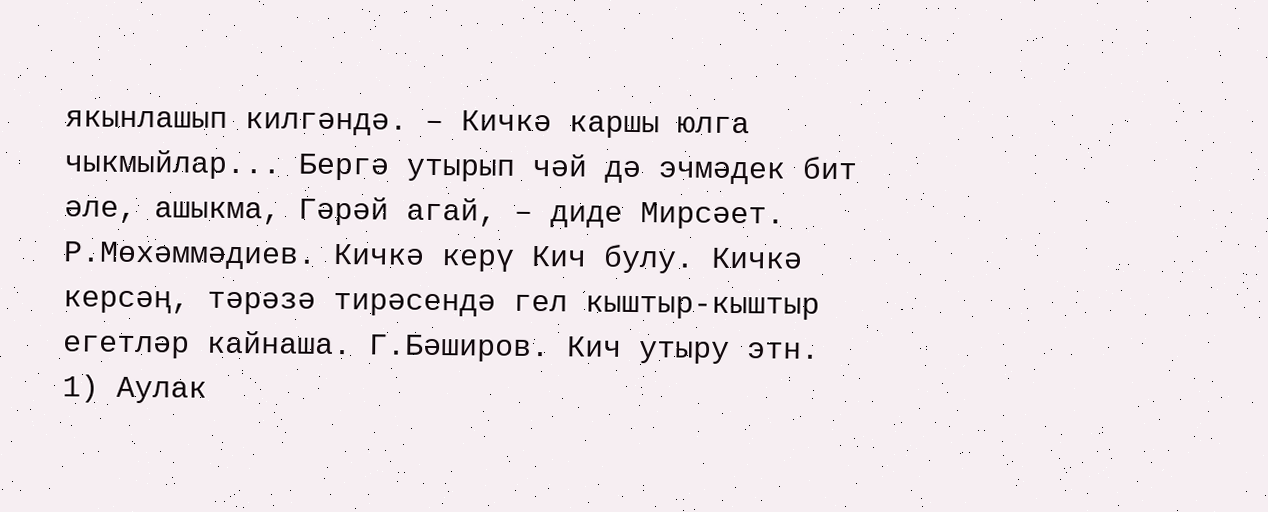якынлашып килгәндә. – Кичкә каршы юлга чыкмыйлар... Бергә утырып чәй дә эчмәдек бит әле, ашыкма, Гәрәй агай, – диде Мирсәет. Р.Мөхәммәдиев. Кичкә керү Кич булу. Кичкә керсәң, тәрәзә тирәсендә гел кыштыр-кыштыр егетләр кайнаша. Г.Бәширов. Кич утыру этн. 1) Аулак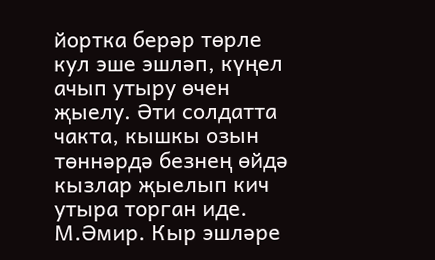йортка берәр төрле кул эше эшләп, күңел ачып утыру өчен җыелу. Әти солдатта чакта, кышкы озын төннәрдә безнең өйдә кызлар җыелып кич утыра торган иде. М.Әмир. Кыр эшләре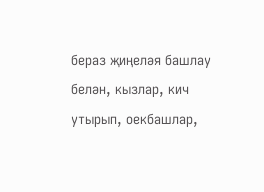бераз җиңеләя башлау белән, кызлар, кич утырып, оекбашлар,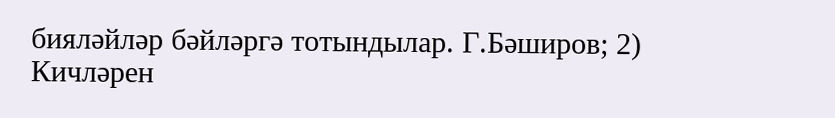бияләйләр бәйләргә тотындылар. Г.Бәширов; 2) Кичләрен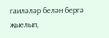гаиләләр белән бергә җыелып,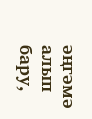әңгәмә алып бару,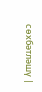сөхбәтләшү |